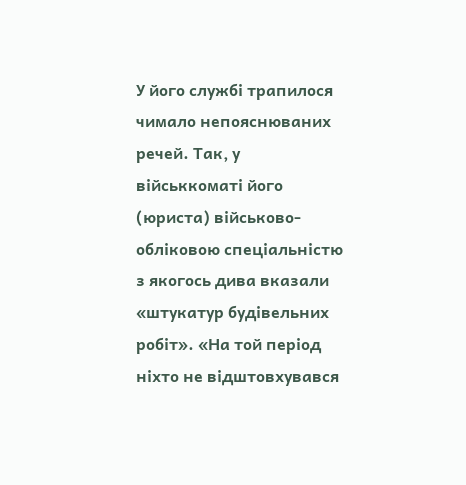У його службі трапилося чимало непояснюваних речей. Так, у військкоматі його (юриста) військово-обліковою спеціальністю з якогось дива вказали «штукатур будівельних робіт». «На той період ніхто не відштовхувався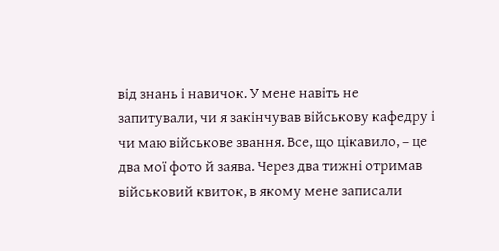від знань і навичок. У мене навіть не запитували, чи я закінчував військову кафедру і чи маю військове звання. Все, що цікавило, – це два мої фото й заява. Через два тижні отримав військовий квиток, в якому мене записали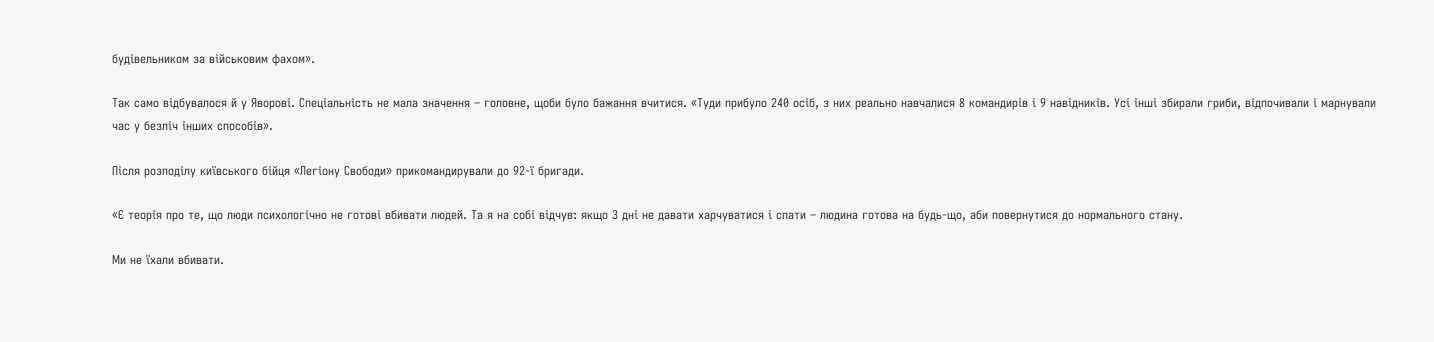будівельником за військовим фахом».

Так само відбувалося й у Яворові. Спеціальність не мала значення – головне, щоби було бажання вчитися. «Туди прибуло 240 осіб, з них реально навчалися 8 командирів і 9 навідників. Усі інші збирали гриби, відпочивали і марнували час у безліч інших способів».

Після розподілу київського бійця «Легіону Свободи» прикомандирували до 92-ї бригади.

«Є теорія про те, що люди психологічно не готові вбивати людей. Та я на собі відчув: якщо 3 дні не давати харчуватися і спати – людина готова на будь-що, аби повернутися до нормального стану.

Ми не їхали вбивати.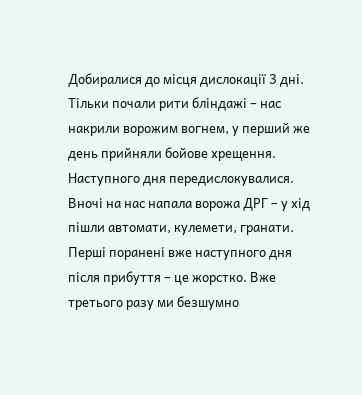Добиралися до місця дислокації 3 дні. Тільки почали рити бліндажі – нас накрили ворожим вогнем, у перший же день прийняли бойове хрещення. Наступного дня передислокувалися. Вночі на нас напала ворожа ДРГ – у хід пішли автомати, кулемети, гранати. Перші поранені вже наступного дня після прибуття – це жорстко. Вже третього разу ми безшумно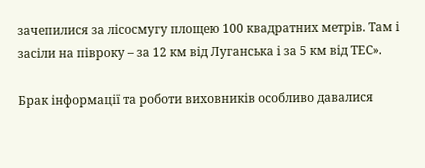зачепилися за лісосмугу площею 100 квадратних метрів. Там і засіли на півроку – за 12 км від Луганська і за 5 км від ТЕС».

Брак інформації та роботи виховників особливо давалися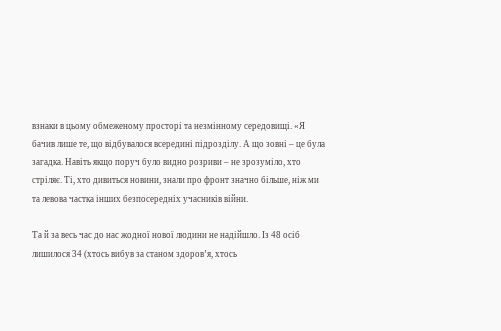взнаки в цьому обмеженому просторі та незмінному середовищі. «Я бачив лише те, що відбувалося всередині підрозділу. А що зовні – це була загадка. Навіть якщо поруч було видно розриви – не зрозуміло, хто стріляє. Ті, хто дивиться новини, знали про фронт значно більше, ніж ми та левова частка інших безпосередніх учасників війни.

Та й за весь час до нас жодної нової людини не надійшло. Із 48 осіб лишилося 34 (хтось вибув за станом здоров’я, хтось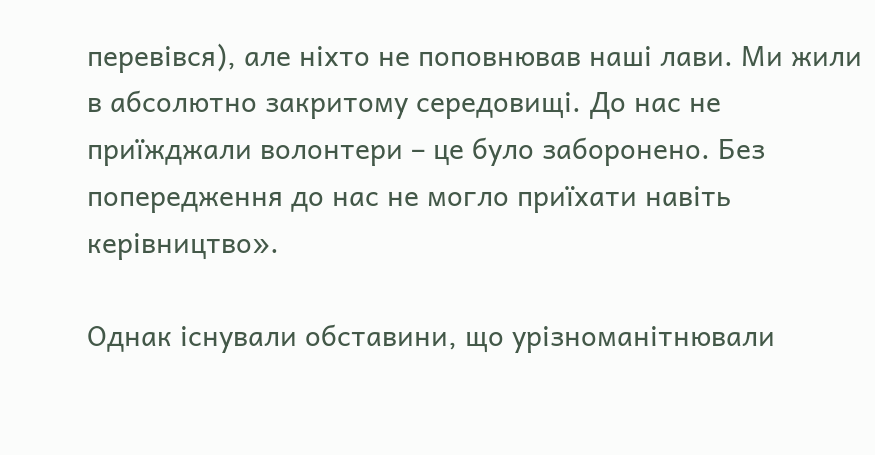перевівся), але ніхто не поповнював наші лави. Ми жили в абсолютно закритому середовищі. До нас не приїжджали волонтери – це було заборонено. Без попередження до нас не могло приїхати навіть керівництво».

Однак існували обставини, що урізноманітнювали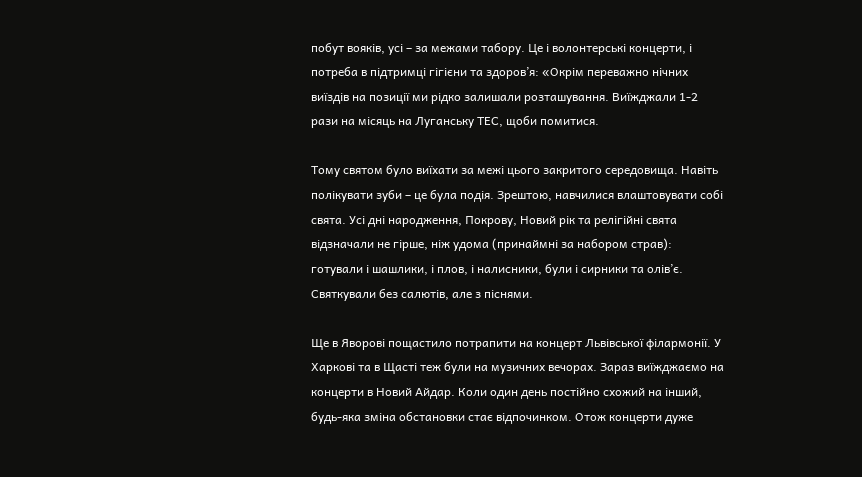побут вояків, усі – за межами табору. Це і волонтерські концерти, і потреба в підтримці гігієни та здоров’я: «Окрім переважно нічних виїздів на позиції ми рідко залишали розташування. Виїжджали 1-2 рази на місяць на Луганську ТЕС, щоби помитися.

Тому святом було виїхати за межі цього закритого середовища. Навіть полікувати зуби – це була подія. Зрештою, навчилися влаштовувати собі свята. Усі дні народження, Покрову, Новий рік та релігійні свята відзначали не гірше, ніж удома (принаймні за набором страв): готували і шашлики, і плов, і налисники, були і сирники та олів’є. Святкували без салютів, але з піснями.

Ще в Яворові пощастило потрапити на концерт Львівської філармонії. У Харкові та в Щасті теж були на музичних вечорах. Зараз виїжджаємо на концерти в Новий Айдар. Коли один день постійно схожий на інший, будь-яка зміна обстановки стає відпочинком. Отож концерти дуже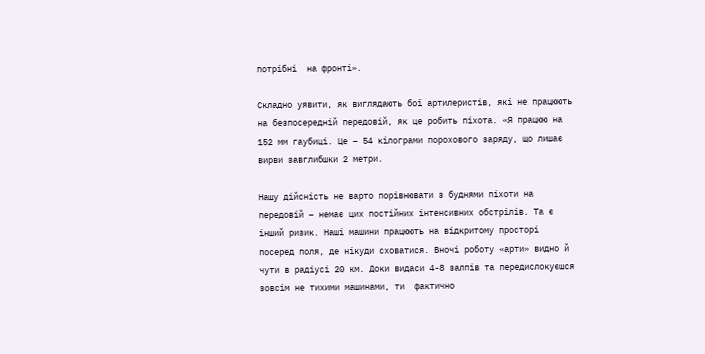потрібні  на фронті».

Складно уявити, як виглядають бої артилеристів, які не працюють на безпосередній передовій, як це робить піхота. «Я працюю на 152 мм гаубиці. Це – 54 кілограми порохового заряду, що лишає вирви завглибшки 2 метри.

Нашу дійсність не варто порівнювати з буднями піхоти на передовій – немає цих постійних інтенсивних обстрілів. Та є інший ризик. Наші машини працюють на відкритому просторі посеред поля, де нікуди сховатися. Вночі роботу «арти» видно й чути в радіусі 20 км. Доки видаси 4-8 залпів та передислокуєшся зовсім не тихими машинами, ти  фактично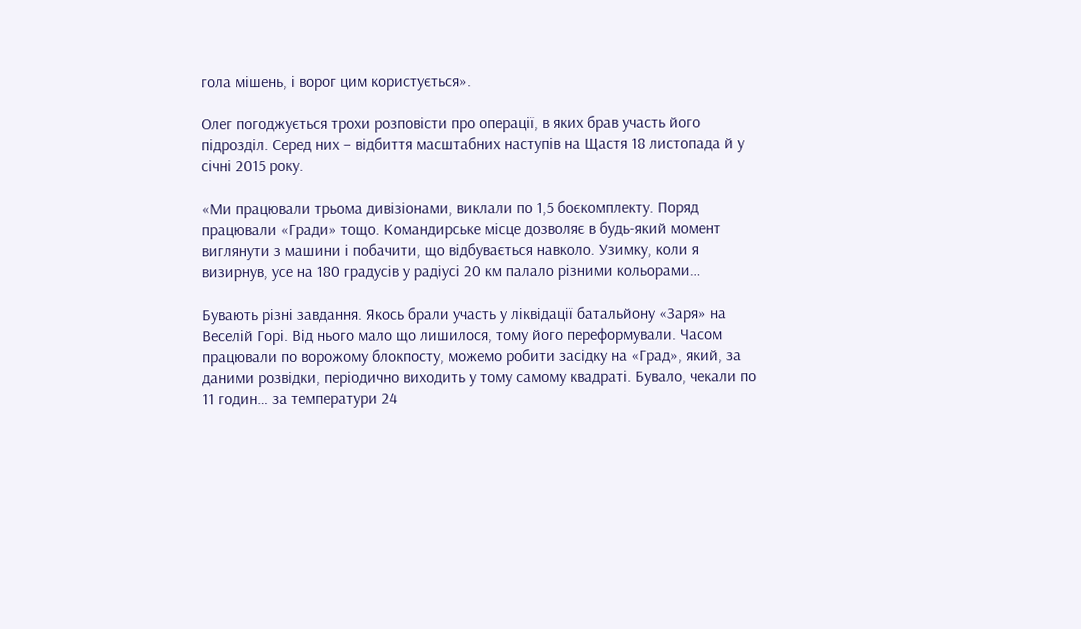гола мішень, і ворог цим користується».

Олег погоджується трохи розповісти про операції, в яких брав участь його підрозділ. Серед них – відбиття масштабних наступів на Щастя 18 листопада й у січні 2015 року.

«Ми працювали трьома дивізіонами, виклали по 1,5 боєкомплекту. Поряд працювали «Гради» тощо. Командирське місце дозволяє в будь-який момент виглянути з машини і побачити, що відбувається навколо. Узимку, коли я визирнув, усе на 180 градусів у радіусі 20 км палало різними кольорами…

Бувають різні завдання. Якось брали участь у ліквідації батальйону «Заря» на Веселій Горі. Від нього мало що лишилося, тому його переформували. Часом працювали по ворожому блокпосту, можемо робити засідку на «Град», який, за даними розвідки, періодично виходить у тому самому квадраті. Бувало, чекали по 11 годин… за температури 24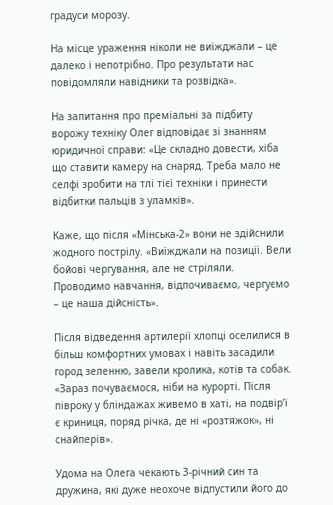градуси морозу.

На місце ураження ніколи не виїжджали – це далеко і непотрібно. Про результати нас повідомляли навідники та розвідка».

На запитання про преміальні за підбиту ворожу техніку Олег відповідає зі знанням юридичної справи: «Це складно довести, хіба що ставити камеру на снаряд. Треба мало не селфі зробити на тлі тієї техніки і принести відбитки пальців з уламків».

Каже, що після «Мінська-2» вони не здійснили жодного пострілу. «Виїжджали на позиції. Вели бойові чергування, але не стріляли. Проводимо навчання, відпочиваємо, чергуємо – це наша дійсність».

Після відведення артилерії хлопці оселилися в більш комфортних умовах і навіть засадили город зеленню, завели кролика, котів та собак. «Зараз почуваємося, ніби на курорті. Після півроку у бліндажах живемо в хаті, на подвір’ї є криниця, поряд річка, де ні «розтяжок», ні снайперів».

Удома на Олега чекають 3-річний син та дружина, які дуже неохоче відпустили його до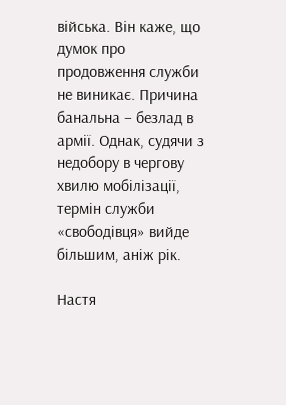війська. Він каже, що думок про продовження служби не виникає. Причина банальна – безлад в армії. Однак, судячи з недобору в чергову хвилю мобілізації, термін служби «свободівця» вийде більшим, аніж рік.

Настя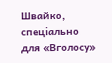Швайко, спеціально для «Вголосу»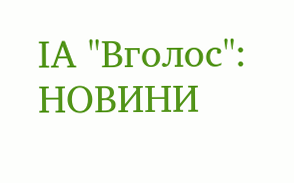ІА "Вголос": НОВИНИ